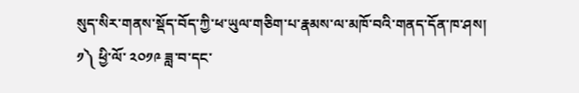སུད་སིར་གནས་སྡོད་བོད་ཀྱི་ཕ་ཡུལ་གཅིག་པ་རྣམས་ལ་མཁོ་བའི་གནད་དོན་ཁ་ཤས།
༡༽ ཕྱི་ལོ་ ༢༠༡༩ ཟླ་བ་དང་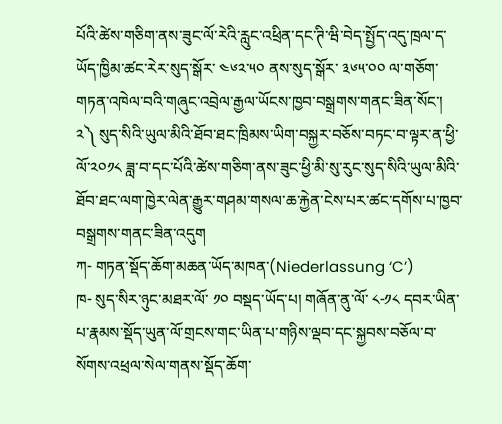པོའི་ཚེས་གཅིག་ནས་ཟུང་ལོ་རེའི་རླུང་འཕྲིན་དང་ཊི་ཝི་བེད་སྤྱོད་འདུ་ཁྲལ་ད་ཡོད་ཁྱིམ་ཚང་རེར་སུད་སྒོར་ ༤༦༢་༥༠ ནས་སུད་སྒོར་ ༣༦༥་༠༠ ལ་གཅོག་གཏན་འཁེལ་བའི་གཞུང་འབྲེལ་རྒྱལ་ཡོངས་ཁྱབ་བསྒྲགས་གནང་ཟིན་སོང་།
༢༽ སུད་སིའི་ཡུལ་མིའི་ཐོབ་ཐང་ཁྲིམས་ཡིག་བསྐྱར་བཅོས་བཏང་བ་ལྟར་ན་ཕྱི་ལོ་༢༠༡༨ ཟླ་བ་དང་པོའི་ཚེས་གཅིག་ནས་ཟུང་ཕྱི་མི་སུ་རུང་སུད་སིའི་ཡུལ་མིའི་ཐོབ་ཐང་ལག་ཁྱེར་ལེན་རྒྱུར་གཤམ་གསལ་ཆ་རྐྱེན་ངེས་པར་ཚང་དགོས་པ་ཁྱབ་བསྒྲགས་གནང་ཟིན་འདུག
ཀ- གཏན་སྡོད་ཆོག་མཆན་ཡོད་མཁན་(Niederlassung ‘C’)
ཁ- སུད་སིར་ཉུང་མཐར་ལོ་ ༡༠ བསྡད་ཡོད་པ། གཞོན་ནུ་ལོ་ ༨-༡༨ དབར་ཡིན་པ་རྣམས་སྡོད་ཡུན་ལོ་གྲངས་གང་ཡིན་པ་གཉིས་ལྡབ་དང་སྐྱབས་བཅོལ་བ་སོགས་འཕྲལ་སེལ་གནས་སྡོད་ཆོག་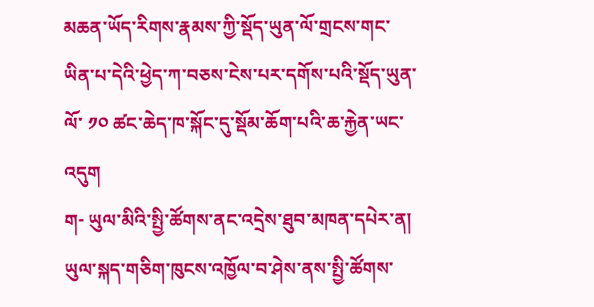མཆན་ཡོད་རིགས་རྣམས་ཀྱི་སྡོད་ཡུན་ལོ་གྲངས་གང་ཡིན་པ་དེའི་ཕྱེད་ཀ་བཅས་ངེས་པར་དགོས་པའི་སྡོད་ཡུན་ལོ་ ༡༠ ཚང་ཆེད་ཁ་སྐོང་དུ་སྡོམ་ཆོག་པའི་ཆ་རྐྱེན་ཡང་འདུག
ག- ཡུལ་མིའི་སྤྱི་ཚོགས་ནང་འདྲེས་ཐུབ་མཁན་དཔེར་ན། ཡུལ་སྐད་གཅིག་ཁུངས་འཁྱོལ་བ་ཤེས་ནས་སྤྱི་ཚོགས་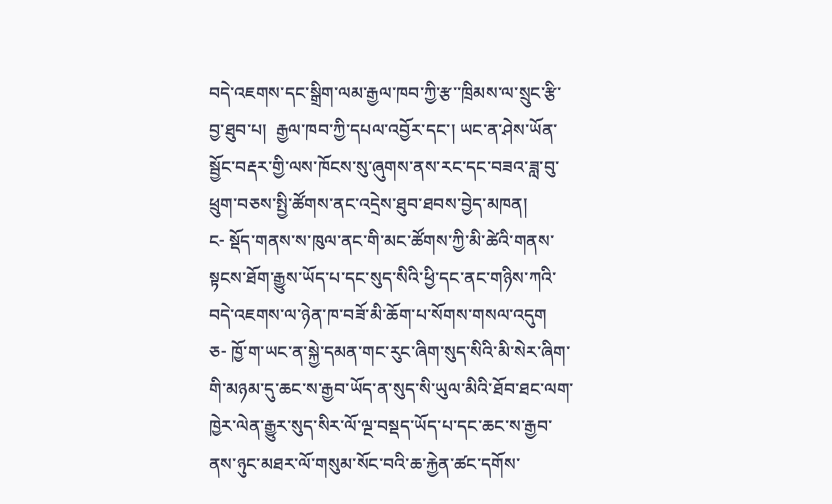བདེ་འཇགས་དང་སྒྲིག་ལམ་རྒྱལ་ཁབ་ཀྱི་རྩ་་ཁྲིམས་ལ་སྲུང་རྩི་བྱ་ཐུབ་པ།  རྒྱལ་ཁབ་ཀྱི་དཔལ་འབྱོར་དང་། ཡང་ན་ཤེས་ཡོན་སྦྱོང་བརྡར་གྱི་ལས་ཁོངས་སུ་ཞུགས་ནས་རང་དང་བཟའ་ཟླ་བུ་ཕྲུག་བཅས་སྤྱི་ཚོགས་ནང་འདྲེས་ཐུབ་ཐབས་བྱེད་མཁན།
ང- སྡོད་གནས་ས་ཁུལ་ནང་གི་མང་ཚོགས་ཀྱི་མི་ཚེའི་གནས་སྟངས་ཐོག་རྒྱུས་ཡོད་པ་དང་སུད་སིའི་ཕྱི་དང་ནང་གཉིས་ཀའི་བདེ་འཇགས་ལ་ཉེན་ཁ་བཟོ་མི་ཆོག་པ་སོགས་གསལ་འདུག
ཅ- ཁྱོ་ག་ཡང་ན་སྐྱེ་དམན་གང་རུང་ཞིག་སུད་སིའི་མི་སེར་ཞིག་གི་མཉམ་དུ་ཆང་ས་རྒྱབ་ཡོད་ན་སུད་སི་ཡུལ་མིའི་ཐོབ་ཐང་ལག་ཁྱེར་ལེན་རྒྱུར་སུད་སིར་ལོ་ལྔ་བསྡད་ཡོད་པ་དང་ཆང་ས་རྒྱབ་ནས་ཉུང་མཐར་ལོ་གསུམ་སོང་བའི་ཆ་རྐྱེན་ཚང་དགོས་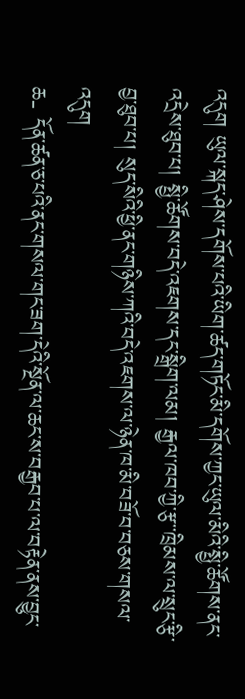འདུག ཡུལ་སྐད་ཤེས་དགོས་པའི་ཡིག་ཚད་གཏོང་མི་དགོས་ཀྱང་ཡུལ་མིའི་སྤྱི་ཚོགས་ནང་འདྲེས་ཐུབ་པ། སྤྱི་ཚོགས་བདེ་འཇགས་དང་སྒྲིག་ལམ། རྒྱལ་ཁབ་ཀྱི་རྩ་་ཁྲིམས་ལ་སྲུང་རྩི་བྱ་ཐུབ་པ། སུད་སིའི་ཕྱི་ནང་གཉིས་ཀའི་བདེ་འཇགས་ལ་ཉེན་ཁ་མི་བཟོ་བ་བཅས་གསལ་འདུག
ཆ- དོན་ཚན་ཅ་པའི་ནང་གསལ་གང་ཟག་དེའི་སྔོན་ལ་ཆང་ས་བརྒྱབ་པ་ལ་བརྟེན་ནས་བྱུང་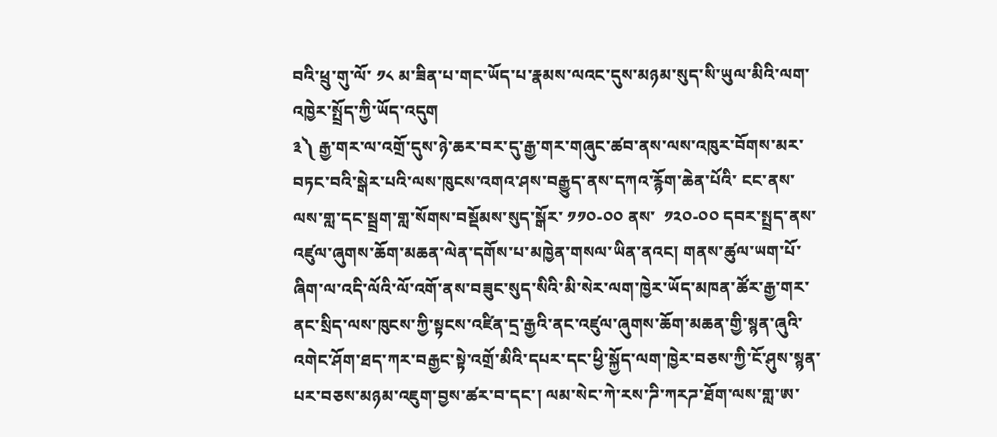བའི་ཕྲུ་གུ་ལོ་ ༡༨ མ་ཟིན་པ་གང་ཡོད་པ་རྣམས་ལའང་དུས་མཉམ་སུད་སི་ཡུལ་མིའི་ལག་འཁྱེར་སྤྲོད་ཀྱི་ཡོད་འདུག
༣༽ རྒྱ་གར་ལ་འགྲོ་དུས་ཉེ་ཆར་བར་དུ་རྒྱ་གར་གཞུང་ཚབ་ནས་ལས་འཁུར་བོགས་མར་བཏང་བའི་སྒེར་པའི་ལས་ཁུངས་འགའ་ཤས་བརྒྱུད་ནས་དཀའ་རྙོག་ཆེན་པོའི་ ངང་ནས་ལས་གླ་དང་སྦྲག་གླ་སོགས་བསྡོམས་སུད་སྒོར་ ༡༡༠-༠༠ ནས་  ༡༢༠-༠༠ དབར་སྤྲད་ནས་འཛུལ་ཞུགས་ཆོག་མཆན་ལེན་དགོས་པ་མཁྱེན་གསལ་ཡིན་ནའང། གནས་ཚུལ་ཡག་པོ་ཞིག་ལ་འདི་ལོའི་ལོ་འགོ་ནས་བཟུང་སུད་སིའི་མི་སེར་ལག་ཁྱེར་ཡོད་མཁན་ཚོར་རྒྱ་གར་ནང་སྲིད་ལས་ཁུངས་ཀྱི་སྟངས་འཛིན་དྲ་རྒྱའི་ནང་འཛུལ་ཞུགས་ཆོག་མཆན་གྱི་སྙན་ཞུའི་འགེང་ཤོག་ཐད་ཀར་བརྒྱང་སྟེ་འགྲོ་མིའི་དཔར་དང་ཕྱི་སྐྱོད་ལག་ཁྱེར་བཅས་ཀྱི་ངོ་ཤུས་སྙན་པར་བཅས་མཉམ་འཇུག་བྱས་ཚར་བ་དང་། ལམ་སེང་ཀེ་རས་ཌི་ཀརཌ་ཐོག་ལས་གླ་ཨ་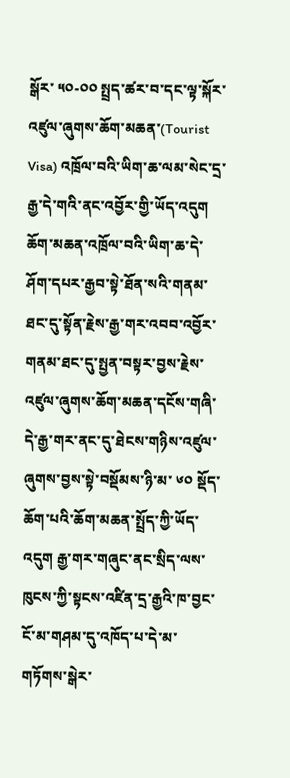སྒོར་ ༥༠-༠༠ སྤྲད་ཚར་བ་དང་ལྟ་སྐོར་འཛུལ་ཞུགས་ཆོག་མཆན་(Tourist Visa) འཁྲོལ་བའི་ཡིག་ཆ་ལམ་སེང་དྲ་རྒྱ་དེ་གའི་ནང་འབྱོར་གྱི་ཡོད་འདུག  ཆོག་མཆན་འཁྲོལ་བའི་ཡིག་ཆ་དེ་ཤོག་དཔར་རྒྱབ་སྟེ་ཐོན་སའི་གནམ་ཐང་དུ་སྟོན་རྗེས་རྒྱ་གར་འབབ་འབྱོར་གནམ་ཐང་དུ་སྤྱན་བསྟར་བྱས་རྗེས་འཛུལ་ཞུགས་ཆོག་མཆན་དངོས་གཞི་དེ་རྒྱ་གར་ནང་དུ་ཐེངས་གཉིས་འཛུལ་ཞུགས་བྱས་སྟེ་བསྡོམས་ཉི་མ་ ༦༠ སྡོད་ཆོག་པའི་ཆོག་མཆན་སྤྲོད་ཀྱི་ཡོད་འདུག རྒྱ་གར་གཞུང་ནང་སྲིད་ལས་ཁུངས་ཀྱི་སྟངས་འཛིན་དྲ་རྒྱའི་ཁ་བྱང་ངོ་མ་གཤམ་དུ་འཁོད་པ་དེ་མ་གཏོགས་སྒེར་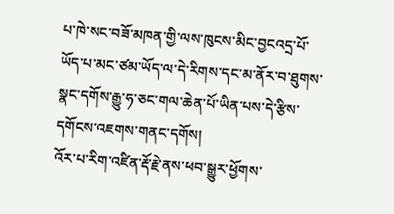པ་ཁེ་སང་བཟོ་མཁན་གྱི་ལས་ཁུངས་མིང་བྱངའདྲ་པོ་ཡོད་པ་མང་ཙམ་ཡོད་ལ་དེ་རིགས་དང་མ་ནོར་བ་ཐུགས་སྣང་དགོས་རྒྱུ་ཧ་ཅང་གལ་ཆེན་པོ་ཡིན་པས་དེ་རྩིས་དགོངས་འཇགས་གནང་དགོས།
འོར་པ་རིག་འཛིན་རྡོ་རྗེ་ནས་ཕབ་སྒྱུར་ཕྱོགས་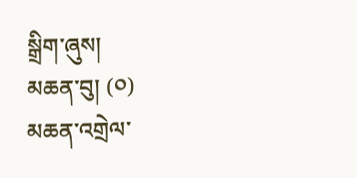སྒྲིག་ཞུས།
མཆན་བུ། (༠)
མཆན་འགྲེལ་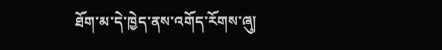ཐོག་མ་དེ་ཁྱེད་ནས་འགོད་རོགས་ཞུ།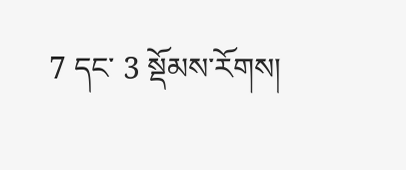7 དང་ 3 སྡོམས་རོགས།